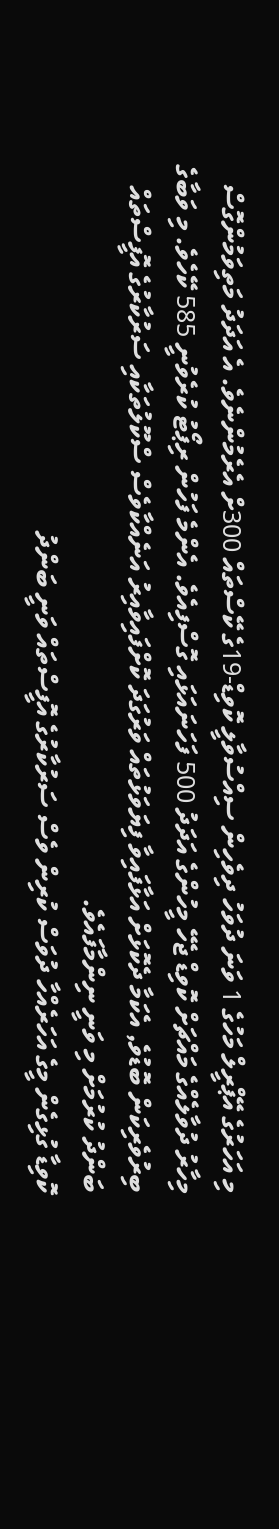މި އަހަރުގެ އޭޕްރީލް މަހުގެ 1 ވަނަ ދުވަހު ދިވެހިން ސިއްސުވާލީ ކޮވިޑް-19ގެ ކޭސްތައް 300ށް އެރެމުންނެވެ. އެ އަދަދު މަތިވަމުންގޮސް މިހާރު ދުވާލެއްގެ މައްޗަށް ކޮވިޑް ޖެހޭ މީހުންގެ އަދަދު 500 ފަހަނައަޅައި ގޮސްފިއެވެ. އެންމެ ފަހުން ރިޕޯޓު ކުރެވުނީ 585 ކޭހެވެ. މި ވަބާގެ ބިރުވެރިކަން ބޮޑުވެ, އެކަމާ ދެކޮޅަށް އަޅާފައިވާ ފިޔަވަޅުތައް ވަރުގަދަ ކޮށްފައިވާއިރު އަނެއްކާވެސް ސްކޫލުތަކާއި ސަރުކާރުގެ އޮފީސްތައް ބަންދު ކުރުމަށް މި ވަނީ ނިންމާފައެވެ.
ކޮވިޑާ ގުޅިގެން މީގެ އަހަރެއްހާ ދުވަސް ކުރިން ވެސް ސަރުކާރުގެ އޮފީސްތައް ވަނީ ބަންދު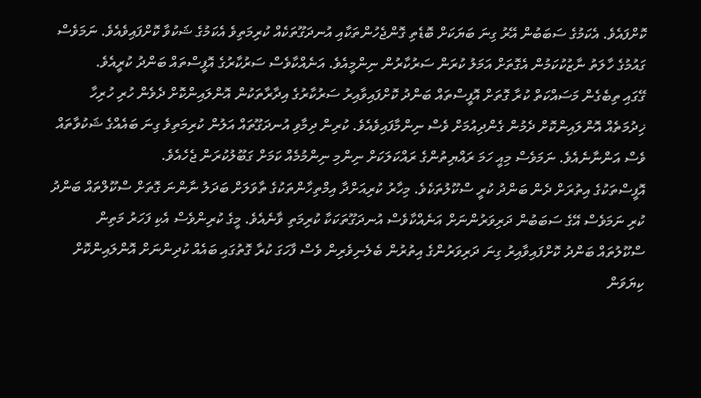ކޮށްފައެވެ. އެކަމުގެ ސަބަބުން އޭރު ގިނަ ބަޔަކަށް ބޮޑެތި ގޮންޖެހުންތަކާއި އުނދަގޫތަކެއް ކުރިމަތިވެ އެކަމުގެ ޝަކުވާ ކޮށްފައިވެއެވެ. ނަމަވެސް ގައުމުގެ ހާލަތު ނާޒުކުކަމުން އެގޮތަށް އަމަލު ކުރަން ސަރުކާރުން ނިންމީއެވެ. އަނެއްކާވެސް ސަރުކާރުގެ އޮފީސްތައް ބަންދު ކުރީއެވެ.
ގޭގައި ތިބެގެން މަސައްކަތް ކުރާ ގޮތަށް އޮފީސްތައް ބަންދު ކޮށްފައިވާއިރު ސަރުކާރުގެ އިދާރާތަކުން އޮންލައިންކޮށް ދެވެން ހުރި ހުރިހާ ޚިދުމަތެއް އޮންލައިންކޮށް ދެމުން ގެންދިއުމަށް ވެސް ނިންމާފައިވެއެވެ. ކުރިން ދިމާވި އުނދަގޫތައް އަލުން ކުރިމަތިވެ ގިނަ ބައެއްގެ ޝަކުވާތައް ވެސް އަންނާނެއެވެ. ނަމަވެސް މިއީ ހަމަ ރައްޔިތުންގެ ރައްކަލަކަށް ނިންމި ނިންމުމެއް ކަމަށް ގަބޫލުކުރަން ޖެހެއެވެ.
އޮފީސްތަކުގެ އިތުރަށް ދެން ބަންދު ކުރީ ސްކޫލުތަކެވެ. މިހާރު ކުރިއަށްދާ އިމްތިހާންތަކުގެ ތާވަލަށް ބަދަލު ނާންނަ ގޮތަށް ސްކޫލްތައް ބަންދު ކުރި ނަމަވެސް އޭގެ ސަބަބުން ދަރިވަރުންނަށް އަނެއްކާވެސް އުނދަގޫތަކަކާ ކުރިމަތި ވާނެއެވެ. މީގެ ކުރިންވެސް އެކި ފަހަރު މަތިން ސްކޫލުތައް ބަންދު ކޮށްފައިވާއިރު ގިނަ ދަރިވަރުންގެ އިތުރުން ބެލެނިވެރިން ވެސް ފާހަގަ ކުރާ ގޮތުގައި ބައެއް ކުދިންނަށް އޮންލައިންކޮށް ކިޔަވަން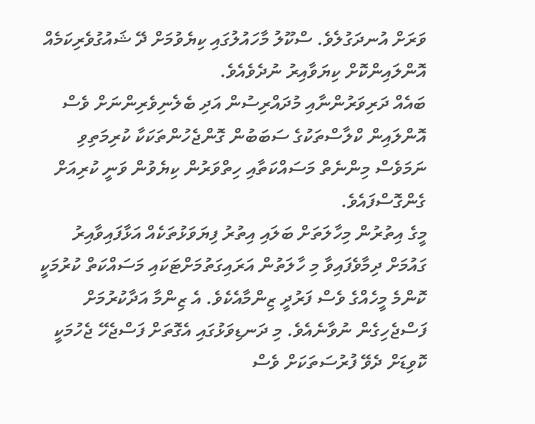ވަރަށް އުނދަގުލެވެ. ސްކޫލު މާހައުލުގައި ކިޔެވުމަށް ދޭ ޝައުގުވެރިކަމެއް އޮންލައިންކޮށް ކިޔަވާއިރު ނުދެވެއެވެ.
ބައެއް ދަރިވަރުންނާއި މުދައްރިސުން އަދި ބެލެނިވެރިންނަށް ވެސް އޮންލައިން ކްލާސްތަކުގެ ސަބަބުން ގޮންޖެހުންތަކަކާ ކުރިމަތިވި ނަމަވެސް މިންނެތް މަސައްކަތާއި ހިތްވަރުން ކިޔެވުން ވަނީ ކުރިއަށް ގެންގޮސްފައެވެ.
މީގެ އިތުރުން މިހާލަތަށް ބަލައި އިތުރު ފިޔަވަޅުތަކެއް އަޅާފައިވާއިރު ގައުމަށް ދިމާވެފައިވާ މި ހާލަތުން އަރައިގަތުމަށްޓަކައި މަސައްކަތް ކުރުމަކީ ކޮންމެ މީހެއްގެ ވެސް ފަރުދީ ޒިންމާއެކެވެ. އެ ޒިންމާ އަދާކުރުމަށް ފަސްޖެހިގެން ނުވާނެއެވެ. މި ދަނޑިވަޅުގައި އެގޮތަށް ފަސްޖެހޭ ޖެހުމަކީ ކޮވިޑަށް ދެވޭ ފުރުސަތަކަށް ވެސް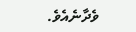ވެދާނެއެވެ.